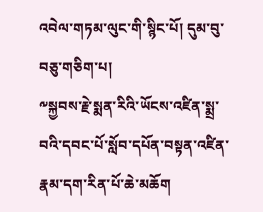འབེལ་གཏམ་ལུང་གི་སྙིང་པོ། དུམ་བུ་བཅུ་གཅིག་པ།
༸སྐྱབས་རྗེ་སྨན་རིའི་ཡོངས་འཛིན་སྨྲ་བའི་དབང་པོ་སློབ་དཔོན་བསྟན་འཛིན་རྣམ་དག་རིན་པོ་ཆེ་མཆོག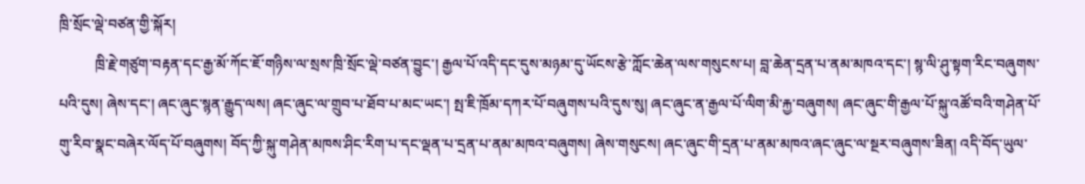ཁྲི་སྲོང་ལྡེ་བཙན་གྱི་སྐོར།
          ཁྲི་རྗེ་གཙུག་བརྟན་དང་རྒྱ་མོ་ཀོང་ཇོ་གཉིས་ལ་སྲས་ཁྲི་སྲོང་ལྡེ་བཙན་བྱུང་། རྒྱལ་པོ་འདི་དང་དུས་མཉམ་དུ་ཡོངས་རྩེ་ཀློང་ཆེན་ལས་གསུངས་པ། བླ་ཆེན་དྲན་པ་ནམ་མཁའ་དང་། སྙ་ལི་ཤུ་སྟག་རིང་བཞུགས་པའི་དུས། ཞེས་དང་། ཞང་ཞུང་སྙན་རྒྱུད་ལས། ཞང་ཞུང་ལ་གྲུབ་པ་ཐོབ་པ་མང་ཡང་། སྤ་ཇི་ཁྲོམ་དཀར་པོ་བཞུགས་པའི་དུས་སུ། ཞང་ཞུང་ན་རྒྱལ་པོ་ལིག་མི་རྐྱ་བཞུགས། ཞང་ཞུང་གི་རྒྱལ་པོ་སྐུ་འཚོ་བའི་གཤེན་པོ་གུ་རིབ་སྣང་བཞེར་ལོད་པོ་བཞུགས། བོད་ཀྱི་སྐུ་གཤེན་མཁས་ཤིང་རིག་པ་དང་ལྡན་པ་དྲན་པ་ནམ་མཁའ་བཞུགས། ཞེས་གསུངས། ཞང་ཞུང་གི་དྲན་པ་ནམ་མཁའ་ཞང་ཞུང་ལ་སྔར་བཞུགས་ཟིན། འདི་བོད་ཡུལ་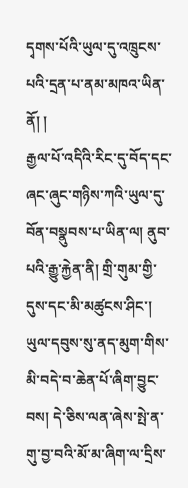དྭགས་པོའི་ཡུལ་དུ་འཁྲུངས་པའི་དྲན་པ་ནམ་མཁའ་ཡིན་ནོ། །
རྒྱལ་པོ་འདིའི་རིང་དུ་བོད་དང་ཞང་ཞུང་གཉིས་ཀའི་ཡུལ་དུ་བོན་བསྣུབས་པ་ཡིན་ལ། ནུབ་པའི་རྒྱུ་རྐྱེན་ནི། གྲི་གུམ་གྱི་དུས་དང་མི་མཚུངས་ཤིང་། ཡུལ་དབུས་སུ་ནད་མུག་གིས་མི་བདེ་བ་ཆེན་པོ་ཞིག་བྱུང་བས། དེ་ཅིས་ལན་ཞེས་སྤེ་ན་གུ་བྱ་བའི་མོ་མ་ཞིག་ལ་དྲིས་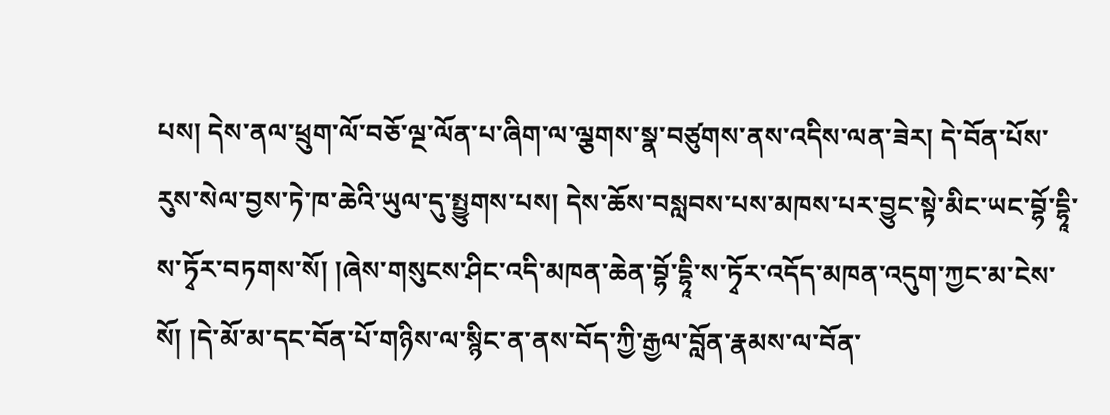པས། དེས་ནལ་ཕྲུག་ལོ་བཅོ་ལྔ་ལོན་པ་ཞིག་ལ་ལྕགས་སྣ་བཙུགས་ནས་འདིས་ལན་ཟེར། དེ་བོན་པོས་རུས་སེལ་བྱས་ཏེ་ཁ་ཆེའི་ཡུལ་དུ་སྤྱུགས་པས། དེས་ཆོས་བསླབས་པས་མཁས་པར་བྱུང་སྟེ་མིང་ཡང་བྷོ་དྷཱི་ས་ཏྭོར་བཏགས་སོ། །ཞེས་གསུངས་ཤིང་འདི་མཁན་ཆེན་བྷོ་དྷཱི་ས་ཏྭོར་འདོད་མཁན་འདུག་ཀྱང་མ་ངེས་སོ། །དེ་མོ་མ་དང་བོན་པོ་གཉིས་ལ་སྙིང་ན་ནས་བོད་ཀྱི་རྒྱལ་བློན་རྣམས་ལ་བོན་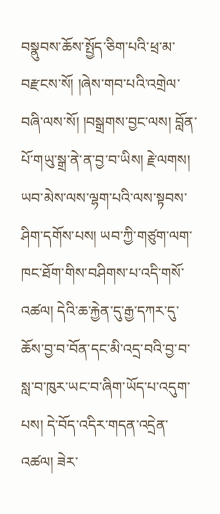བསྣུབས་ཆོས་སྤྱོད་ཅིག་པའི་ཕྲ་མ་བརྫངས་སོ། །ཞེས་གབ་པའི་འགྲེལ་བཞི་ལས་སོ། །བསྒྲགས་བྱང་ལས། བློན་པོ་གཡུ་སྒྲ་ནེ་ན་བྱ་བ་ཡིས། རྗེ་ལགས། ཡབ་མེས་ལས་ལྷག་པའི་ལས་སྟབས་ཤིག་དགོས་པས། ཡབ་ཀྱི་གཙུག་ལག་ཁང་ཐོག་གིས་བཤིགས་པ་འདི་གསོ་འཚལ། དེའི་ཆ་རྐྱེན་དུ་རྒྱ་དཀར་དུ་ཆོས་བྱ་བ་བོན་དང་མི་འདྲ་བའི་བྱ་བ་སླ་བ་ཁུར་ཡང་བ་ཞིག་ཡོད་པ་འདུག་པས། དེ་བོད་འདིར་གདན་འདྲེན་འཚལ། ཟེར་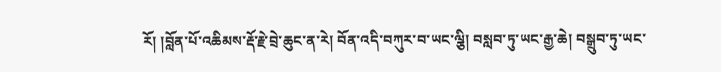རོ། །བློན་པོ་འཆིམས་རྡོ་རྗེ་བྲེ་ཆུང་ན་རེ། བོན་འདི་བཀུར་བ་ཡང་ལྕི། བསླབ་ཏུ་ཡང་རྒྱ་ཆེ། བསྒྲུབ་ཏུ་ཡང་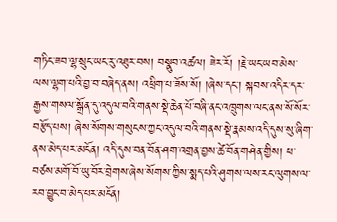གཏིང་ཟབ་ལྷ་སྲུང་ཡང་རུ་འཐུར་བས། བསྣུབ་འཚལ། ཟེར་རོ། །རྗེ་ཡང་ཡབ་མེས་ལས་ལྷག་པའི་བྱ་བ་བཞེད་ནས། འཕྲིག་པ་ཟོས་སོ། །ཞེས་དང་། སྐབས་འདིར་དར་རྒྱས་གསལ་སྒྲོན་དུ་འདུལ་བའི་གནས་སྡེ་ཆེན་པོ་བཞི་ནང་འཁྲུགས་ལང་ནས་སོ་སོར་བརྩོད་པས། ཞེས་སོགས་གསུངས་ཀྱང་འདུལ་བའི་གནས་སྡེ་རྣམས་འདི་དུས་སུ་ཞིག་ནས་མེད་པར་མངོན། འདི་དུས་བན་བོན་ཤག་འགྲན་བྱས་ཚེ་བོན་གཤེན་གྱིས། ཕ་བཙས་མགོ་བོ་ཡུ་བོར་བྲེགས་ཞེས་སོགས་ཀྱིས་སྨད་པའི་ཤུགས་ལས་རང་ལུགས་ལ་རབ་བྱུང་བ་མེད་པར་མངོན།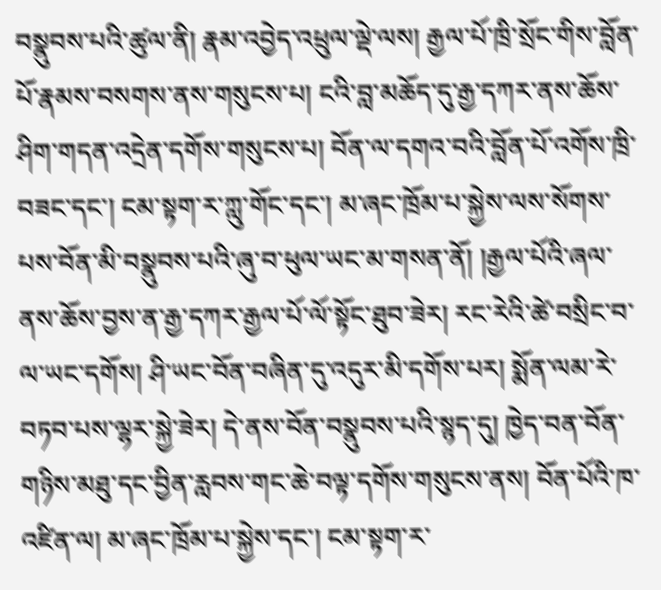བསྣུབས་པའི་ཚུལ་ནི། རྣམ་འབྱེད་འཕྲུལ་ལྡེ་ལས། རྒྱལ་པོ་ཁྲི་སྲོང་གིས་བློན་པོ་རྣམས་བསགས་ནས་གསུངས་པ། ངའི་བླ་མཆོད་དུ་རྒྱ་དཀར་ནས་ཆོས་ཤིག་གདན་འདྲེན་དགོས་གསུངས་པ། བོན་ལ་དགའ་བའི་བློན་པོ་འགོས་ཁྲི་བཟང་དང་། ངམ་སྟག་ར་ཀླུ་གོང་དང་། མ་ཞང་ཁྲོམ་པ་སྐྱེས་ལས་སོགས་པས་བོན་མི་བསྣུབས་པའི་ཞུ་བ་ཕུལ་ཡང་མ་གསན་ནོ། །རྒྱལ་པོའི་ཞལ་ནས་ཆོས་བྱས་ན་རྒྱ་དཀར་རྒྱལ་པོ་ལོ་སྟོང་ཐུབ་ཟེར། རང་རེའི་ཚེ་བསྲིང་བ་ལ་ཡང་དགོས། ཤི་ཡང་བོན་བཞིན་དུ་འདུར་མི་དགོས་པར། སྨོན་ལམ་རེ་བཏབ་པས་ལྷར་སྐྱེ་ཟེར། དེ་ནས་བོན་བསྣུབས་པའི་སྙད་དུ། ཁྱེད་བན་བོན་གཉིས་མཐུ་དང་བྱིན་རླབས་གང་ཆེ་བལྟ་དགོས་གསུངས་ནས། བོན་པོའི་ཁ་འཛིན་ལ། མ་ཞང་ཁྲོམ་པ་སྐྱེས་དང་། ངམ་སྟག་ར་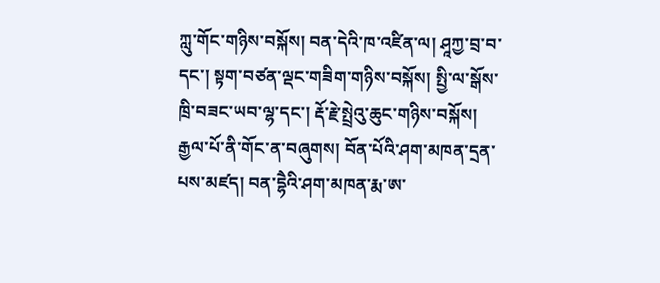ཀླུ་གོང་གཉིས་བསྐོས། བན་དེའི་ཁ་འཛིན་ལ། ཤཱཀྱ་བྲ་བ་དང་། སྟག་བཙན་ལྡང་གཟིག་གཉིས་བསྐོས། སྤྱི་ལ་སྒོས་ཁྲི་བཟང་ཡབ་ལྷ་དང་། རྡོ་རྗེ་སྤྲེའུ་ཆུང་གཉིས་བསྐོས། རྒྱལ་པོ་ནི་གོང་ན་བཞུགས། བོན་པོའི་ཤག་མཁན་དྲན་པས་མཛད། བན་དྷཻའི་ཤག་མཁན་རྨ་ཨ་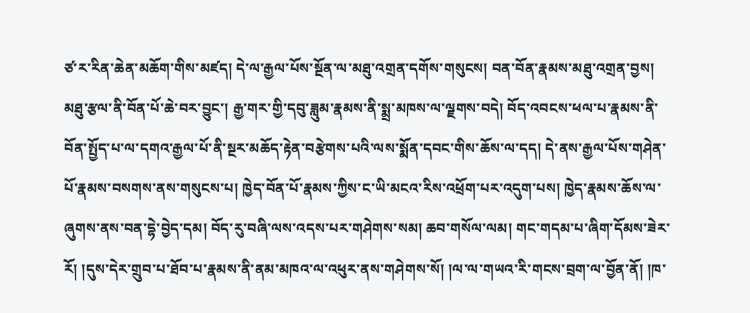ཙ་ར་རིན་ཆེན་མཆོག་གིས་མཛད། དེ་ལ་རྒྱལ་པོས་སྔོན་ལ་མཐུ་འགྲན་དགོས་གསུངས། བན་བོན་རྣམས་མཐུ་འགྲན་བྱས། མཐུ་རྩལ་ནི་བོན་པོ་ཆེ་བར་བྱུང་། རྒྱ་གར་གྱི་དབུ་ཟླུམ་རྣམས་ནི་སྨྲ་མཁས་ལ་ལྗགས་བདེ། བོད་འབངས་ཕལ་པ་རྣམས་ནི་བོན་སྤྱོད་པ་ལ་དགའ་རྒྱལ་པོ་ནི་སྔར་མཆོད་རྟེན་བརྩེགས་པའི་ལས་སྨོན་དབང་གིས་ཆོས་ལ་དད། དེ་ནས་རྒྱལ་པོས་གཤེན་པོ་རྣམས་བསགས་ནས་གསུངས་པ། ཁྱེད་བོན་པོ་རྣམས་ཀྱིས་ང་ཡི་མངའ་རིས་འཕྲོག་པར་འདུག་པས། ཁྱེད་རྣམས་ཆོས་ལ་ཞུགས་ནས་བན་དྷེ་བྱེད་དམ། བོད་རུ་བཞི་ལས་འདས་པར་གཤེགས་སམ། ཆབ་གསོལ་ལམ། གང་གདམ་པ་ཞིག་དོམས་ཟེར་རོ། །དུས་དེར་གྲུབ་པ་ཐོབ་པ་རྣམས་ནི་ནམ་མཁའ་ལ་འཕུར་ནས་གཤེགས་སོ། །ལ་ལ་གཡའ་རི་གངས་བྲག་ལ་བྱོན་ནོ། །ཁ་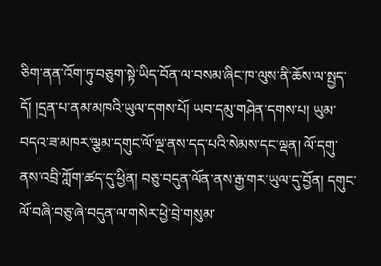ཅིག་ནན་འོག་ཏུ་བཅུག་སྟེ་ཡིད་བོན་ལ་བསམ་ཞིང་ཁ་ལུས་ནི་ཆོས་ལ་སྤྱད་དོ། །དྲན་པ་ནམ་མཁའི་ཡུལ་དགས་པོ། ཡབ་དམུ་གཤེན་དགས་པ། ཡུམ་བདའ་ཟ་མཁར་ལྕམ་དགུང་ལོ་ལྔ་ནས་དད་པའི་སེམས་དང་ལྡན། ལོ་དགུ་ནས་འབྲི་ཀློག་ཚད་དུ་ཕྱིན། བཅུ་བདུན་ལོན་ནས་རྒྱ་གར་ཡུལ་དུ་བྱོན། དགུང་ལོ་བཞི་བཅུ་ཞེ་བདུན་ལ་གསེར་ཕྱེ་བྲེ་གསུམ་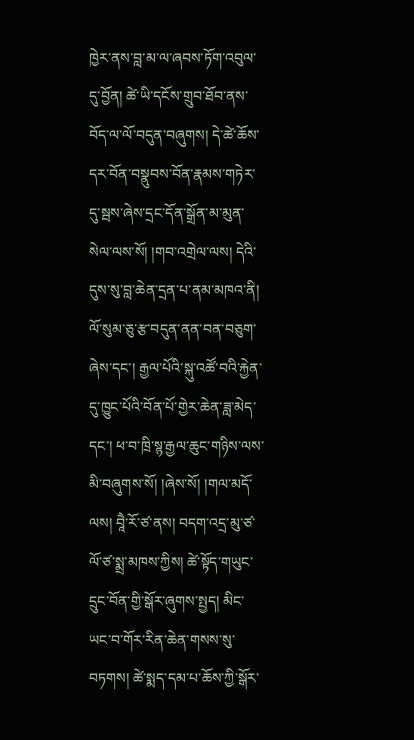ཁྱེར་ནས་བླ་མ་ལ་ཞབས་ཏོག་འབུལ་དུ་བྱོན། ཚེ་ཡི་དངོས་གྲུབ་ཐོབ་ནས་བོད་ལ་ལོ་བདུན་བཞུགས། དེ་ཚེ་ཆོས་དར་བོན་བསྣུབས་བོན་རྣམས་གཏེར་དུ་སྦས་ཞེས་དྲང་དོན་སྒྲོན་མ་མུན་སེལ་ལས་སོ། །གབ་འགྲེལ་ལས། དེའི་དུས་སུ་བླ་ཆེན་དྲན་པ་ནམ་མཁའ་ནི། ལོ་སུམ་ཅུ་རྩ་བདུན་ནན་བན་བཅུག་ཞེས་དང་། རྒྱལ་པོའི་སྐུ་འཚོ་བའི་རྐྱེན་དུ་ཁྱུང་པོའི་བོན་པོ་གྱེར་ཆེན་ཟླ་མེད་དང་། ཕ་བ་ཁྲི་སྙ་རྒྱལ་ཆུང་གཉིས་ལས་མི་བཞུགས་སོ། །ཞེས་སོ། །གལ་མདོ་ལས། བཱཻ་རོ་ཙ་ནས། བདག་འདྲ་མུ་ཙ་ལོ་ཙ་སྨྲ་མཁས་ཀྱིས། ཚེ་སྟོད་གཡུང་དྲུང་བོན་གྱི་སྒོར་ཞུགས་སྤྱད། མིང་ཡང་བ་གོར་རིན་ཆེན་གསས་སུ་བཏགས། ཚེ་སྨད་དམ་པ་ཆོས་ཀྱི་སྒོར་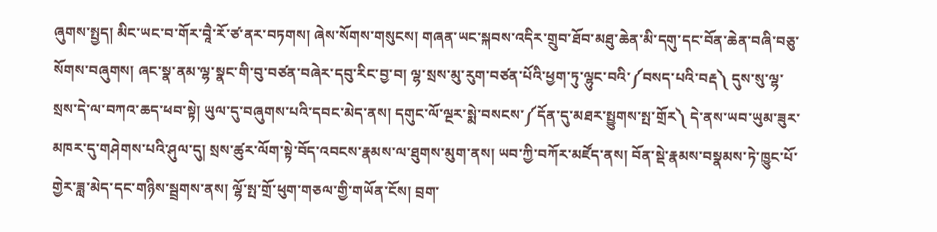ཞུགས་སྤྱད། མིང་ཡང་བ་གོར་བཱཻ་རོ་ཙ་ནར་བཏགས། ཞེས་སོགས་གསུངས། གཞན་ཡང་སྐབས་འདིར་གྲུབ་ཐོབ་མཐུ་ཆེན་མི་དགུ་དང་བོན་ཆེན་བཞི་བཅུ་སོགས་བཞུགས། ཞང་སྣ་ནམ་ལྷ་སྣང་གི་བུ་བཙན་བཞེར་དབུ་རིང་བྱ་བ། ལྷ་སྲས་མུ་རུག་བཙན་པོའི་ཕྱག་ཏུ་ལྷུང་བའི་༼བསད་པའི་བརྡ༽ དུས་སུ་ལྷ་སྲས་དེ་ལ་བཀའ་ཆད་ཕབ་སྟེ། ཡུལ་དུ་བཞུགས་པའི་དབང་མེད་ནས། དགུང་ལོ་ལྔར་སྨེ་བསངས་༼དོན་དུ་མཐར་སྤྱུགས་སྤ་གྲོར༽ དེ་ནས་ཡབ་ཡུམ་ཟུར་མཁར་དུ་གཤེགས་པའི་ཤུལ་དུ། སྲས་ཚུར་ལོག་སྟེ་བོད་འབངས་རྣམས་ལ་ཐུགས་མུག་ནས། ཡབ་ཀྱི་བཀོར་མཛོད་ནས། བོན་སྡེ་རྣམས་བསྣམས་ཏེ་ཁྱུང་པོ་གྱེར་ཟླ་མེད་དང་གཉིས་སྦྲགས་ནས། ལྷོ་སྤ་གྲོ་ཕུག་གཅལ་གྱི་གཡོན་ངོས། བྲག་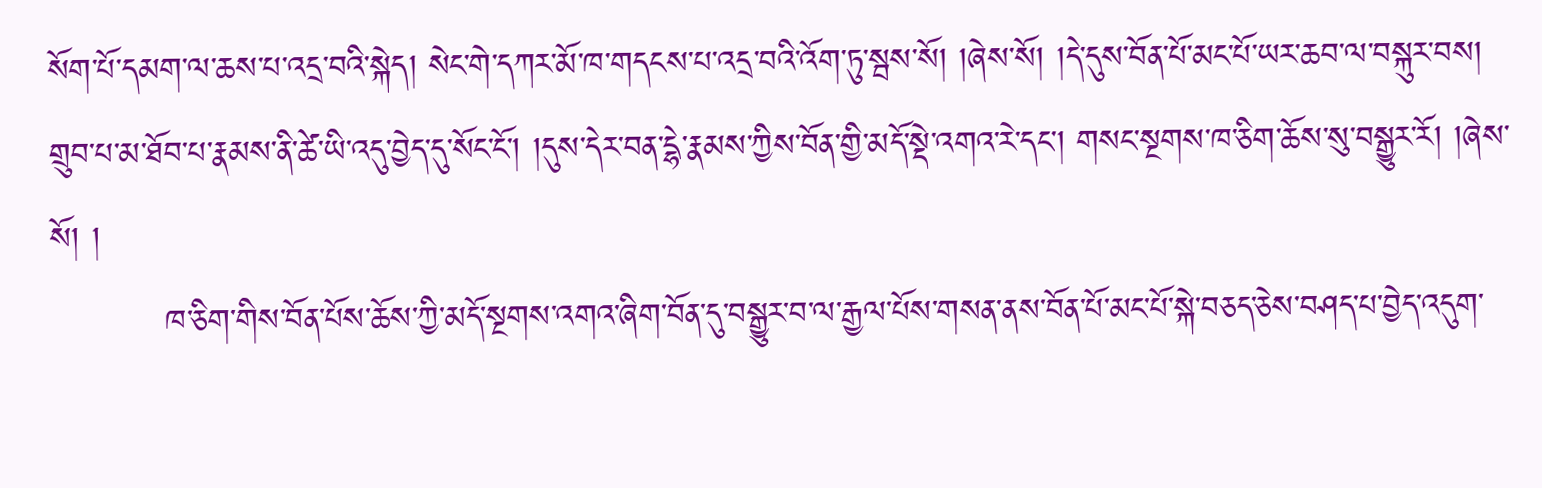སོག་པོ་དམག་ལ་ཆས་པ་འདྲ་བའི་སྐེད། སེང་གེ་དཀར་མོ་ཁ་གདངས་པ་འདྲ་བའི་འོག་ཏུ་སྦས་སོ། །ཞེས་སོ། །དེ་དུས་བོན་པོ་མང་པོ་ཡར་ཆབ་ལ་བསྐུར་བས། གྲུབ་པ་མ་ཐོབ་པ་རྣམས་ནི་ཚེ་ཡི་འདུ་བྱེད་དུ་སོང་ངོ་། །དུས་དེར་བན་དྷེ་རྣམས་ཀྱིས་བོན་གྱི་མདོ་སྡེ་འགའ་རེ་དང་། གསང་སྔགས་ཁ་ཅིག་ཆོས་སུ་བསྒྱུར་རོ། །ཞེས་སོ། །
          ཁ་ཅིག་གིས་བོན་པོས་ཆོས་ཀྱི་མདོ་སྔགས་འགའ་ཞིག་བོན་དུ་བསྒྱུར་བ་ལ་རྒྱལ་པོས་གསན་ནས་བོན་པོ་མང་པོ་སྐེ་བཅད་ཅེས་བཤད་པ་བྱེད་འདུག་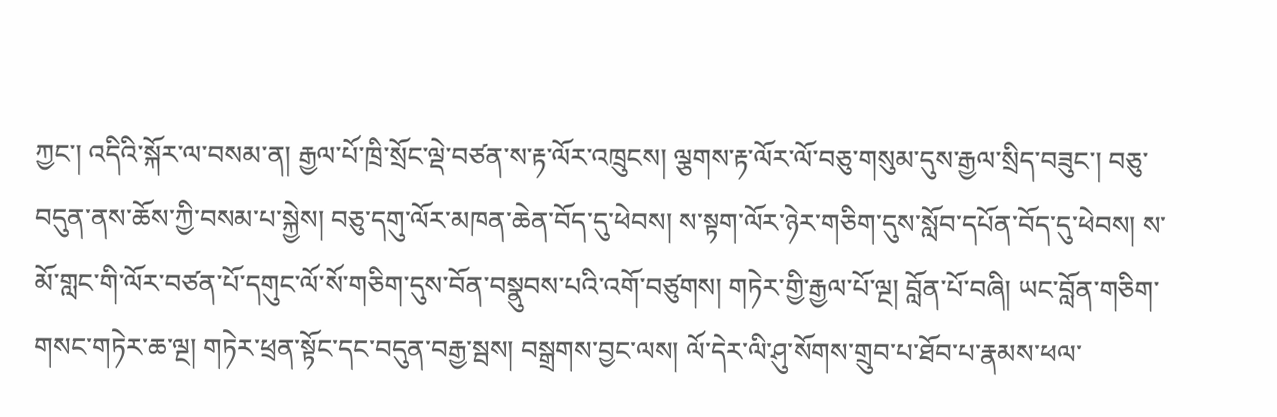ཀྱང་། འདིའི་སྐོར་ལ་བསམ་ན། རྒྱལ་པོ་ཁྲི་སྲོང་ལྡེ་བཙན་ས་རྟ་ལོར་འཁྲུངས། ལྕགས་རྟ་ལོར་ལོ་བཅུ་གསུམ་དུས་རྒྱལ་སྲིད་བཟུང་། བཅུ་བདུན་ནས་ཆོས་ཀྱི་བསམ་པ་སྐྱེས། བཅུ་དགུ་ལོར་མཁན་ཆེན་བོད་དུ་ཕེབས། ས་སྟག་ལོར་ཉེར་གཅིག་དུས་སློབ་དཔོན་བོད་དུ་ཕེབས། ས་མོ་གླང་གི་ལོར་བཙན་པོ་དགུང་ལོ་སོ་གཅིག་དུས་བོན་བསྣུབས་པའི་འགོ་བཙུགས། གཏེར་གྱི་རྒྱལ་པོ་ལྔ། བློན་པོ་བཞི། ཡང་བློན་གཅིག་གསང་གཏེར་ཆ་ལྔ། གཏེར་ཕྲན་སྟོང་དང་བདུན་བརྒྱ་སྦས། བསྒྲགས་བྱང་ལས། ལོ་དེར་ལི་ཤུ་སོགས་གྲུབ་པ་ཐོབ་པ་རྣམས་ཕལ་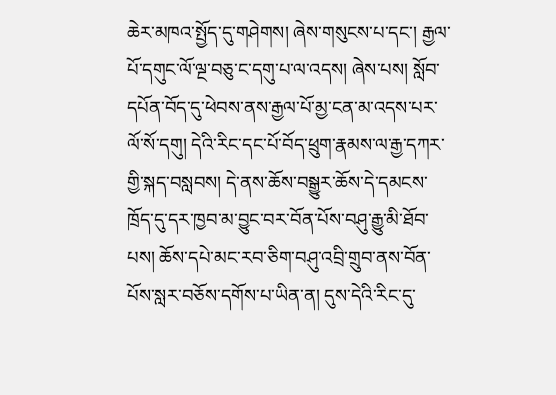ཆེར་མཁའ་སྤྱོད་དུ་གཤེགས། ཞེས་གསུངས་པ་དང་། རྒྱལ་པོ་དགུང་ལོ་ལྔ་བཅུ་ང་དགུ་པ་ལ་འདས། ཞེས་པས། སློབ་དཔོན་བོད་དུ་ཕེབས་ནས་རྒྱལ་པོ་མྱ་ངན་མ་འདས་པར་ལོ་སོ་དགུ། དེའི་རིང་དང་པོ་བོད་ཕྲུག་རྣམས་ལ་རྒྱ་དཀར་གྱི་སྐད་བསླབས། དེ་ནས་ཆོས་བསྒྱུར་ཆོས་དེ་དམངས་ཁྲོད་དུ་དར་ཁྱབ་མ་བྱུང་བར་བོན་པོས་བཤུ་རྒྱུ་མི་ཐོབ་པས། ཆོས་དཔེ་མང་རབ་ཅིག་བཤུ་འབྲི་གྲུབ་ནས་བོན་པོས་སླར་བཅོས་དགོས་པ་ཡིན་ན། དུས་དེའི་རིང་དུ་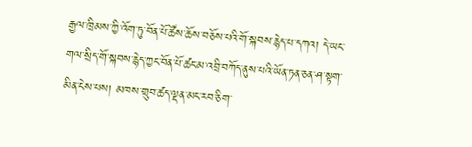རྒྱལ་ཁྲིམས་ཀྱི་འོག་ཏུ་བོན་པོ་ཚོས་ཆོས་བཅོས་པའི་གོ་སྐབས་རྙེད་པ་དཀའ། དེ་ཡང་གལ་སྲིད་གོ་སྐབས་རྙེད་ཀྱང་བོན་པོ་ཚང་མ་འབྲི་བཀོད་ནུས་པའི་ཡོན་ཏན་ཅན་ཤ་སྟག་མིན་ངེས་པས། མཁས་གྲུབ་ཚད་ལྡན་མང་རབ་ཅིག་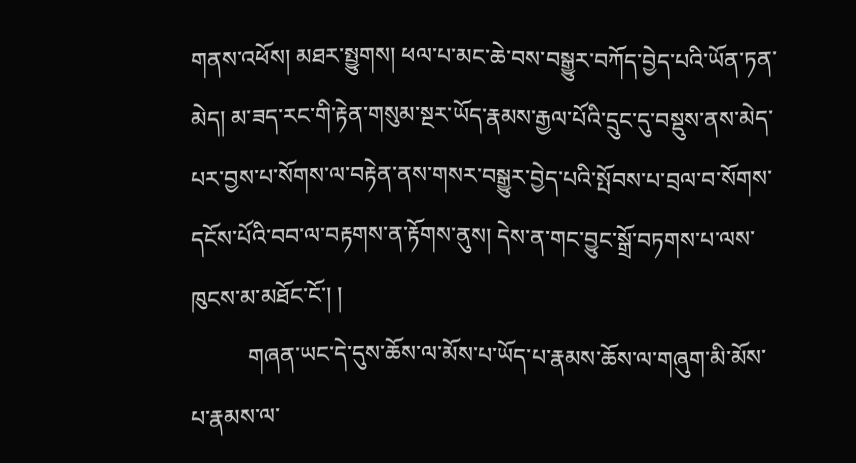གནས་འཕོས། མཐར་སྤྱུགས། ཕལ་པ་མང་ཆེ་བས་བསྒྱུར་བཀོད་བྱེད་པའི་ཡོན་ཏན་མེད། མ་ཟད་རང་གི་རྟེན་གསུམ་སྔར་ཡོད་རྣམས་རྒྱལ་པོའི་དྲུང་དུ་བསྡུས་ནས་མེད་པར་བྱས་པ་སོགས་ལ་བརྟེན་ནས་གསར་བསྒྱུར་བྱེད་པའི་སྤོབས་པ་བྲལ་བ་སོགས་དངོས་པོའི་བབ་ལ་བརྟགས་ན་རྟོགས་ནུས། དེས་ན་གང་བྱུང་སྒྲོ་བཏགས་པ་ལས་ཁུངས་མ་མཐོང་ངོ་། །
          གཞན་ཡང་དེ་དུས་ཆོས་ལ་མོས་པ་ཡོད་པ་རྣམས་ཆོས་ལ་གཞུག་མི་མོས་པ་རྣམས་ལ་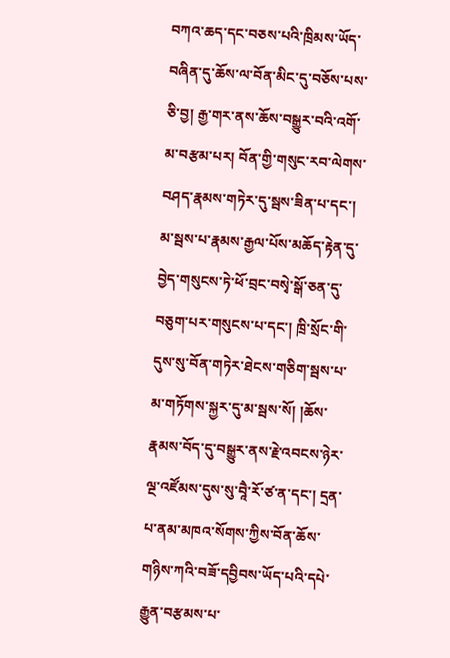བཀའ་ཆད་དང་བཅས་པའི་ཁྲིམས་ཡོད་བཞིན་དུ་ཆོས་ལ་བོན་མིང་དུ་བཅོས་པས་ཅི་བྱ། རྒྱ་གར་ནས་ཆོས་བསྒྱུར་བའི་འགོ་མ་བརྩམ་པར། བོན་གྱི་གསུང་རབ་ལེགས་བཤད་རྣམས་གཏེར་དུ་སྦས་ཟིན་པ་དང་། མ་སྦས་པ་རྣམས་རྒྱལ་པོས་མཆོད་རྟེན་དུ་བྱེད་གསུངས་ཏེ་ཕོ་བྲང་བསྭེ་སྒོ་ཅན་དུ་བཅུག་པར་གསུངས་པ་དང་། ཁྲི་སྲོང་གི་དུས་སུ་བོན་གཏེར་ཐེངས་གཅིག་སྦས་པ་མ་གཏོགས་སྐྱར་དུ་མ་སྦས་སོ། །ཆོས་རྣམས་བོད་དུ་བསྒྱུར་ནས་རྗེ་འབངས་ཉེར་ལྔ་འཛོམས་དུས་སུ་བཱཻ་རོ་ཙ་ན་དང་། དྲན་པ་ནམ་མཁའ་སོགས་ཀྱིས་བོན་ཆོས་གཉིས་ཀའི་བཟོ་དབྱིབས་ཡོད་པའི་དཔེ་རྒྱུན་བརྩམས་པ་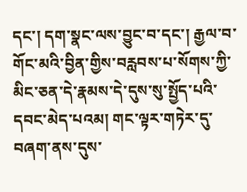དང་། དག་སྣང་ལས་བྱུང་བ་དང་། རྒྱལ་བ་གོང་མའི་བྱིན་གྱིས་བརླབས་པ་སོགས་ཀྱི་མིང་ཅན་དེ་རྣམས་དེ་དུས་སུ་སྤྱོད་པའི་དབང་མེད་པའམ། གང་ལྟར་གཏེར་དུ་བཞག་ནས་དུས་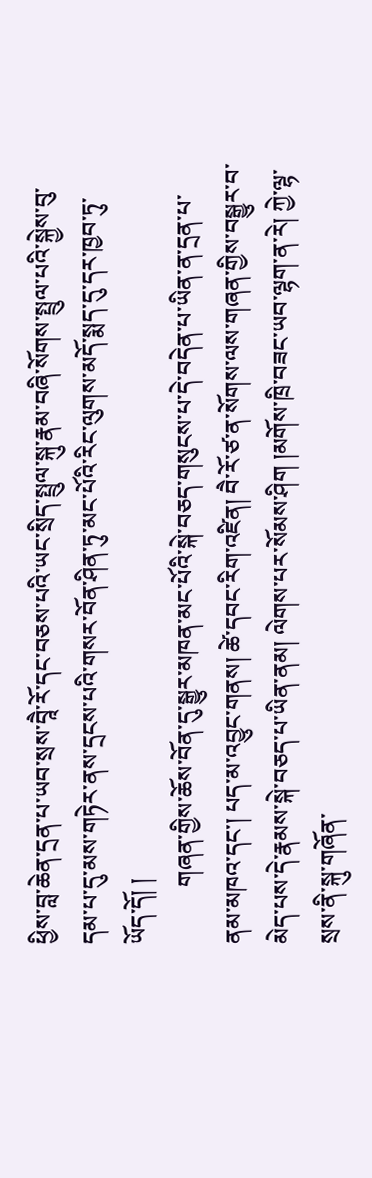ཕྱིས་བླ་ཆེན་དྲན་པ་ཡབ་སྲས་བཱཻ་རོ་དང་བཅས་པའི་ཡང་སྲིད་སྤྲུལ་སྐུ་རྣམ་བཞི་སོགས་སྤྲུལ་པའི་སྐྱེས་བུ་དམ་པ་དུ་མས་གཏེར་ནས་དྲངས་པའི་གསར་བོན་ཤིན་ཏུ་མང་པོའི་རིང་ལུགས་མདོ་སྨད་དུ་དར་ཁྱབ་ཏུ་ཡོད་དོ། །
          གཞན་གྱིས་ཆོས་བོན་དུ་སྒྱུར་མཁན་མང་པོའི་སྐེ་བཅད་གསུངས་པ་དེ་བདེན་པ་ཡིན་ན་དྲན་པ་ནམ་མཁའ་དང་། པད་མ་འབྱུང་གནས། ཚེ་དབང་རིག་འཛིན། བཻ་རོ་ཙ་ན་སོགས་ལས་གཞན་གྱིས་བསྒྱུར་བ་མེད་པས་དེ་རྣམས་སྐེ་བཅད་པ་ཡིན་ནམ། ལེགས་པར་སོམས་ཤིག །མགོས་ཁྲི་བཟང་ཡབ་ལྷག་ན་རེ། ཀྱེ་ལྷ་སྲས་ནི་སྐུ་གཞོན་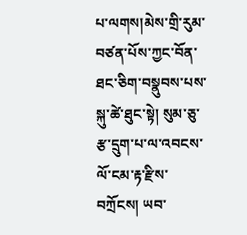པ་ལགས།མེས་གྲི་རུམ་བཙན་པོས་ཀྱང་བོན་ཐང་ཅིག་བསྣུབས་པས་སྐུ་ཚེ་ཐུང་སྟེ། སུམ་ཅུ་རྩ་དྲུག་པ་ལ་འབངས་ལོ་ངམ་རྟ་རྫིས་བཀྲོངས། ཡབ་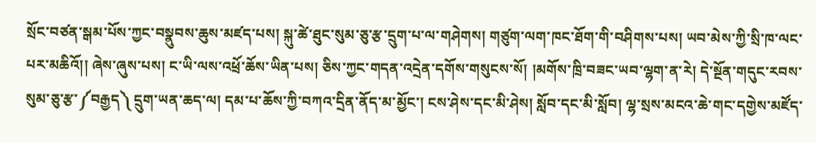སྲོང་བཙན་སྒམ་པོས་ཀྱང་བསྣུབས་ཆུས་མཛད་པས། སྐུ་ཚེ་ཐུང་སུམ་ཅུ་རྩ་དྲུག་པ་ལ་གཤེགས། གཙུག་ལག་ཁང་ཐོག་གི་བཤིགས་པས། ཡབ་མེས་ཀྱི་སྲི་ཁ་ལང་པར་མཆིའོ།། ཞེས་ཞུས་པས། ང་ཡི་ལས་འཕྲོ་ཆོས་ཡིན་པས། ཅིས་ཀྱང་གདན་འདྲེན་དགོས་གསུངས་སོ། །མགོས་ཁྲི་བཟང་ཡབ་ལྷག་ན་རེ། དེ་སྔོན་གདུང་རབས་སུམ་ཅུ་རྩ་༼བརྒྱད༽ དྲུག་ཡན་ཆད་ལ། དམ་པ་ཆོས་ཀྱི་བཀའ་དྲིན་ནོད་མ་མྱོང་། ངས་ཤེས་དང་མི་ཤེས། སློབ་དང་མི་སློབ། ལྷ་སྲས་མངའ་ཆེ་གང་དགྱེས་མཛོད་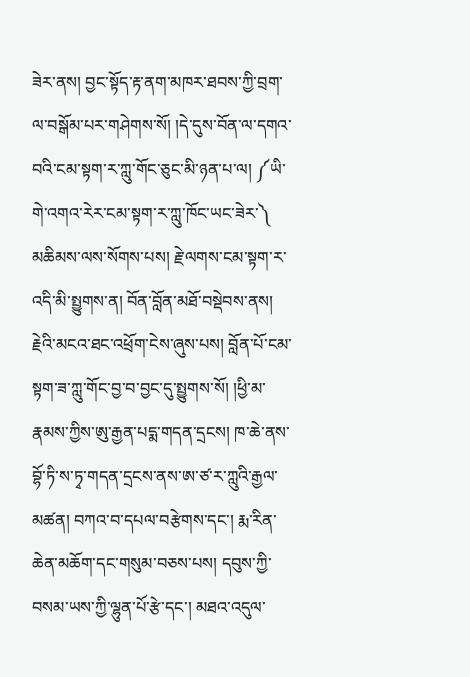ཟེར་ནས། བྱང་སྟོད་རྟ་ནག་མཁར་ཐབས་ཀྱི་བྲག་ལ་བསྒོམ་པར་གཤེགས་སོ། །དེ་དུས་བོན་ལ་དགའ་བའི་ངམ་སྟག་ར་ཀླུ་གོང་ཅུང་མི་ཉན་པ་ལ། ༼ཡི་གེ་འགའ་རེར་ངམ་སྟག་ར་ཀླུ་ཁོང་ཡང་ཟེར་༽ མཆིམས་ལས་སོགས་པས། རྗེ་ལགས་ངམ་སྟག་ར་འདི་མི་སྤྱུགས་ན། བོན་བློན་མཐོ་བསྡེབས་ནས། རྗེའི་མངའ་ཐང་འཕྲོག་ངེས་ཞུས་པས། བློན་པོ་ངམ་སྟག་ཟ་ཀླུ་གོང་བྱ་བ་བྱང་དུ་སྤྱུགས་སོ། །ཕྱི་མ་རྣམས་ཀྱིས་ཨུ་རྒྱན་པདྨ་གདན་དྲངས། ཁ་ཆེ་ནས་བྷོ་ཏི་ས་ཏྭ་གདན་དྲངས་ནས་ཨ་ཙ་ར་ཀླུའི་རྒྱལ་མཚན། བཀའ་བ་དཔལ་བརྩེགས་དང་། རྨ་རིན་ཆེན་མཆོག་དང་གསུམ་བཅས་པས། དབུས་ཀྱི་བསམ་ཡས་ཀྱི་ལྷུན་པོ་རྩེ་དང་། མཐའ་འདུལ་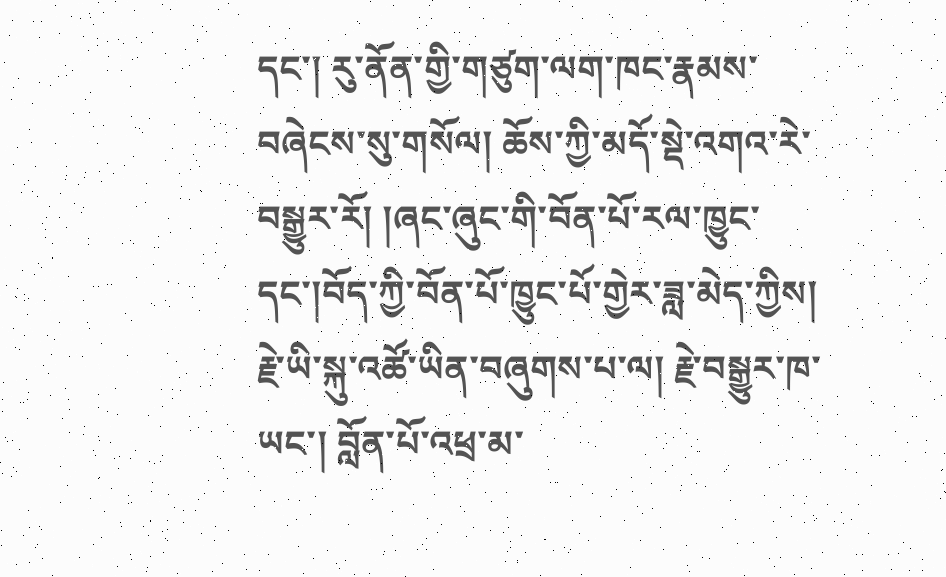དང་། རུ་ནོན་གྱི་གཙུག་ལག་ཁང་རྣམས་བཞེངས་སུ་གསོལ། ཆོས་ཀྱི་མདོ་སྡེ་འགའ་རེ་བསྒྱུར་རོ། །ཞང་ཞུང་གི་བོན་པོ་རལ་ཁྱུང་དང་།བོད་ཀྱི་བོན་པོ་ཁྱུང་པོ་གྱེར་ཟླ་མེད་ཀྱིས། རྗེ་ཡི་སྐུ་འཚོ་ཡིན་བཞུགས་པ་ལ། རྗེ་བསྒྱུར་ཁ་ཡང་། བློན་པོ་འཕྲ་མ་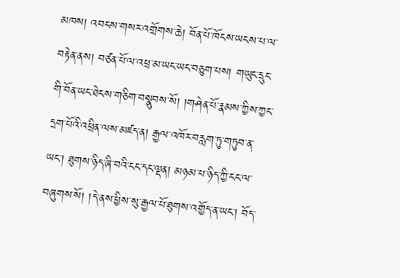མཁས། འབངས་གསར་འགྲོགས་ཆེ། བོན་པོ་ཁོངས་ཡངས་པ་ལ་བརྟེན་ནས། བཙན་པོ་ལ་འཕྲ་མ་ཡང་ཡང་བཅུག་པས། གཡུང་དྲུང་གི་བོན་ཡང་ཐེངས་གཅིག་བསྣུབས་སོ། །གཤེན་པོ་རྣམས་ཀྱིས་ཀྱང་དྲག་པོའི་འཕྲིན་ལས་མཛད་ན། རྒྱལ་འཁོར་བརླག་ཏུ་གཏུབ་ན་ཡང་། ཐུགས་ཉིད་ཞི་བའི་ངང་དང་ལྡན། མཉམ་པ་ཉིད་ཀྱི་ངང་ལ་བཞུགས་སོ། །དེ་ནས་ཕྱིས་སུ་རྒྱལ་པོ་ཐུགས་འགྱོད་ན་ཡང་། བོད་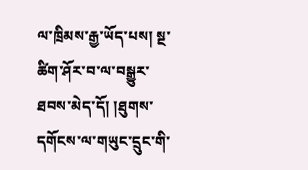ལ་ཁྲིམས་རྒྱ་ཡོད་པས། སྔ་ཚིག་ཤོར་བ་ལ་བསྒྱུར་ཐབས་མེད་དོ། །ཐུགས་དགོངས་ལ་གཡུང་དྲུང་གི་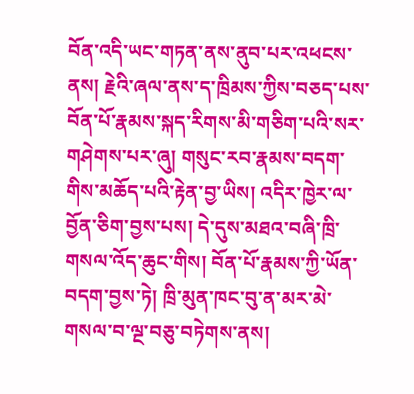བོན་འདི་ཡང་གཏན་ནས་ནུབ་པར་འཕངས་ནས། རྗེའི་ཞལ་ནས་ད་ཁྲིམས་ཀྱིས་བཅད་པས་བོན་པོ་རྣམས་སྐད་རིགས་མི་གཅིག་པའི་སར་གཤེགས་པར་ཞུ། གསུང་རབ་རྣམས་བདག་གིས་མཆོད་པའི་རྟེན་བྱ་ཡིས། འདིར་ཁྱེར་ལ་བྱོན་ཅིག་བྱས་པས། དེ་དུས་མཐའ་བཞི་ཁྲི་གསལ་འོད་ཆུང་གིས། བོན་པོ་རྣམས་ཀྱི་ཡོན་བདག་བྱས་ཏེ། ཁྲི་མུན་ཁང་བུ་ན་མར་མེ་གསལ་བ་ལྔ་བཅུ་བཏེགས་ནས།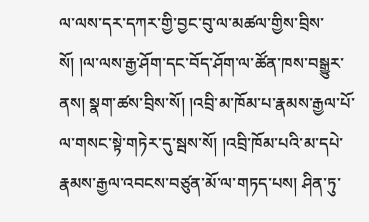ལ་ལས་དར་དཀར་གྱི་བྱང་བུ་ལ་མཚལ་གྱིས་བྲིས་སོ། །ལ་ལས་རྒྱ་ཤོག་དང་བོད་ཤོག་ལ་ཚོན་ཁས་བསྒྱུར་ནས། སྣག་ཚས་བྲིས་སོ། །འབྲི་མ་ཁོམ་པ་རྣམས་རྒྱལ་པོ་ལ་གསང་སྟེ་གཏེར་དུ་སྦས་སོ། །འབྲི་ཁོམ་པའི་མ་དཔེ་རྣམས་རྒྱལ་འབངས་བཙུན་མོ་ལ་གཏད་པས། ཤིན་ཏུ་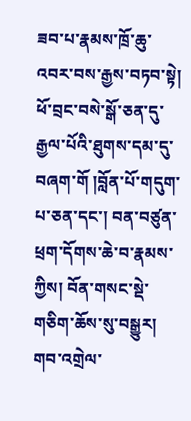ཟབ་པ་རྣམས་ཁྲོ་ཆུ་འབར་བས་རྒྱས་བཏབ་སྟེ། ཕོ་བྲང་བསེ་སྒོ་ཅན་དུ་རྒྱལ་པོའི་ཐུགས་དམ་དུ་བཞག་གོ །བློན་པོ་གདུག་པ་ཅན་དང་། བན་བཙུན་ཕྲག་དོགས་ཆེ་བ་རྣམས་ཀྱིས། བོན་གསང་སྡེ་གཅིག་ཆོས་སུ་བསྒྱུར། གབ་འགྲེལ་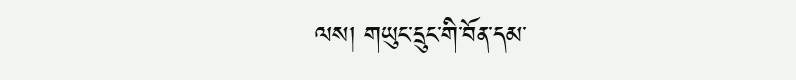ལས། གཡུང་དྲུང་གི་བོན་དམ་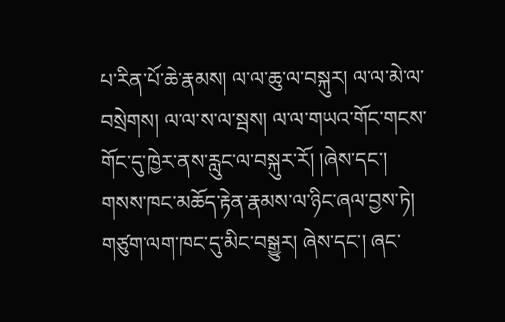པ་རིན་པོ་ཆེ་རྣམས། ལ་ལ་ཆུ་ལ་བསྐུར། ལ་ལ་མེ་ལ་བསྲེགས། ལ་ལ་ས་ལ་སྦས། ལ་ལ་གཡའ་གོང་གངས་གོང་དུ་ཁྱེར་ནས་རླུང་ལ་བསྐུར་རོ། །ཞེས་དང་། གསས་ཁང་མཆོད་རྟེན་རྣམས་ལ་ཉིང་ཞལ་བྱས་ཏེ། གཙུག་ལག་ཁང་དུ་མིང་བསྒྱུར། ཞེས་དང་། ཞང་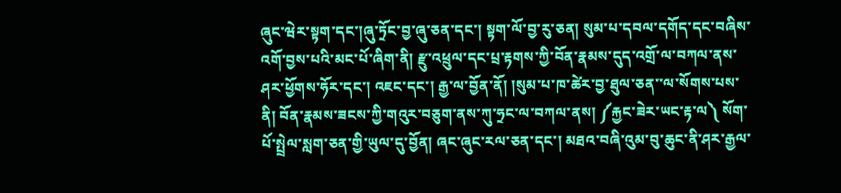ཞུང་ཝེར་སྟག་དང་།ཞུ་ཏྲོང་བྱ་ཞུ་ཅན་དང་། སྟག་ལོ་བྱ་རུ་ཅན། སུམ་པ་དབལ་དགོད་དང་བཞིས་འགོ་བྱས་པའི་མང་པོ་ཞིག་ནི། རྫུ་འཕྲུལ་དང་པྲ་རྟགས་ཀྱི་བོན་རྣམས་དུད་འགྲོ་ལ་བཀལ་ནས་ཤར་ཕྱོགས་ཧོར་དང་། འཇང་དང་། རྒྱ་ལ་བྱོན་ནོ། །སུམ་པ་ཁ་ཚེར་བྱ་ཐུལ་ཅན་་ལ་སོགས་པས་ནི། བོན་རྣམས་ཟངས་ཀྱི་གའུར་བཅུག་ནས་ཀུ་ཧྲང་ལ་བཀལ་ནས། ༼རྐྱང་ཟེར་ཡང་རྟ་ལ༽ སོག་པོ་སྤྲེལ་སླག་ཅན་གྱི་ཡུལ་དུ་བྱོན། ཞང་ཞུང་རལ་ཅན་དང་། མཐའ་བཞི་འུམ་བུ་ཆུང་ནི་ཤར་རྒྱལ་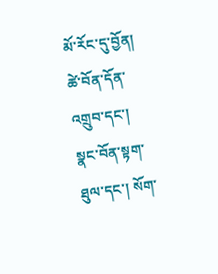མོ་རོང་དུ་བྱོན། ཚེ་བོན་དོན་འགྲུབ་དང་། སྣང་བོན་སྟག་ཐུལ་དང་། སོག་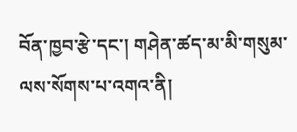བོན་ཁྱབ་རྩེ་དང་། གཤེན་ཚད་མ་མི་གསུམ་ལས་སོགས་པ་འགའ་ནི།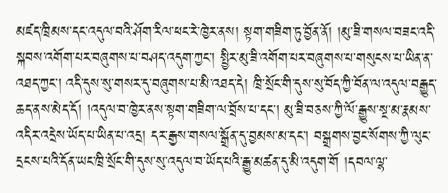མཛད་ཁྲིམས་དང་འདུལ་བའི་ཤོག་རིལ་ཕང་རེ་ཁྱེར་ནས། སྟག་གཟིག་ཏུ་བྱོན་ནོ། །མུ་ཟི་གསལ་བཟང་འདི་སྐབས་འགོག་པར་བཞུགས་པ་བཤད་འདུག་ཀྱང་། སྤྱིར་མུ་ཟི་འགོག་པར་བཞུགས་པ་གསུངས་པ་ཡིན་ན་འཐད་ཀྱང་། འདི་དུས་སུ་གསར་དུ་བཞུགས་པ་མི་འཐད་དེ། ཁྲི་སྲོང་གི་དུས་སུ་བོད་ཀྱི་བོན་ལ་འདུལ་བརྒྱུད་ཆད་ནས་མེད་དོ། །འདུལ་བ་ཁྱེར་ནས་སྟག་གཟིག་ལ་བྲོས་པ་དང་། མུ་ཟི་བཅས་ཀྱི་ལོ་རྒྱུས་སྔ་མ་རྣམས་འདིར་འདྲེས་ཡོད་པ་ཡིན་པ་འདྲ། དར་རྒྱས་གསལ་སྒྲོན་དུ་བྱམས་མ་དང་། བསྒྲགས་བྱང་སོགས་ཀྱི་ལུང་དྲངས་པའི་དོན་ཡང་ཁྲི་སྲོང་གི་དུས་སུ་འདུལ་བ་ཡོད་པའི་རྒྱུ་མཚན་དུ་མི་འདུག་གོ །དབལ་ལྷ་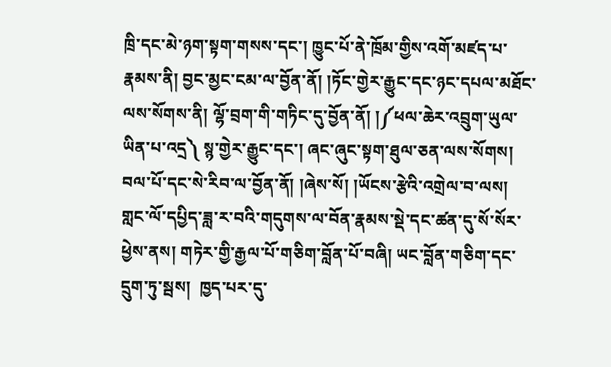ཁྲི་དང་མེ་ཉག་སྟག་གསས་དང་། ཁྱུང་པོ་ནེ་ཁྲོམ་གྱིས་འགོ་མཛད་པ་རྣམས་ནི། བྱང་མྱང་ངམ་ལ་བྱོན་ནོ། །ཏོང་གྱེར་རྒྱུང་དང་ཉང་དཔལ་མཐོང་ལས་སོགས་ནི། ལྷོ་བྲག་གི་གཏིང་དུ་བྱོན་ནོ། །༼ཕལ་ཆེར་འབྲུག་ཡུལ་ཡིན་པ་འདྲ༽ སྙ་གྱེར་རྒྱུང་དང་། ཞང་ཞུང་སྟག་ཐུལ་ཅན་ལས་སོགས། བལ་པོ་དང་སེ་རིབ་ལ་བྱོན་ནོ། །ཞེས་སོ། །ཡོངས་རྩེའི་འགྲེལ་བ་ལས། གླང་ལོ་དཔྱིད་ཟླ་ར་བའི་གདུགས་ལ་བོན་རྣམས་སྡེ་དང་ཚན་དུ་སོ་སོར་ཕྱེས་ནས། གཏེར་གྱི་རྒྱལ་པོ་གཅིག་བློན་པོ་བཞི། ཡང་བློན་གཅིག་དང་དྲུག་ཏུ་སྦས།  ཁྱད་པར་དུ་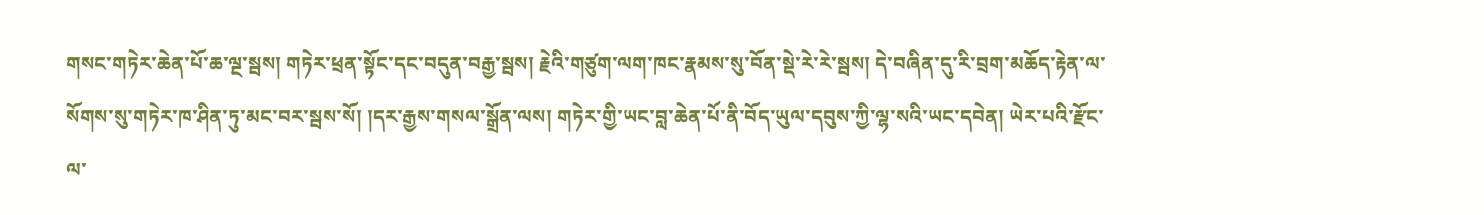གསང་གཏེར་ཆེན་པོ་ཆ་ལྔ་སྦས། གཏེར་ཕྲན་སྟོང་དང་བདུན་བརྒྱ་སྦས། རྗེའི་གཙུག་ལག་ཁང་རྣམས་སུ་བོན་སྡེ་རེ་རེ་སྦས། དེ་བཞིན་དུ་རི་བྲག་མཆོད་རྟེན་ལ་སོགས་སུ་གཏེར་ཁ་ཤིན་ཏུ་མང་བར་སྦས་སོ། །དར་རྒྱས་གསལ་སྒྲོན་ལས། གཏེར་གྱི་ཡང་བླ་ཆེན་པོ་ནི་བོད་ཡུལ་དབུས་ཀྱི་ལྷ་སའི་ཡང་དབེན། ཡེར་པའི་རྫོང་ལ་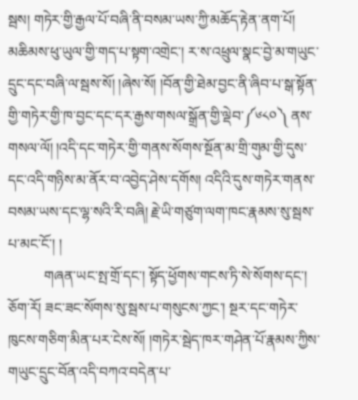སྦས། གཏེར་གྱི་རྒྱལ་པོ་བཞི་ནི་བསམ་ཡས་ཀྱི་མཆོད་རྟེན་ནག་པོ། མཆིམས་ཕུ་ཡུལ་གྱི་གད་པ་སྟག་འགྲེང་། ར་ས་འཕྲུལ་སྣང་བྱེ་མ་གཡུང་དྲུང་དང་བཞི་ལ་སྦས་སོ། །ཞེས་སོ། །བོན་གྱི་ཐེམ་བྱང་ནི་ཞིབ་པ་སྒ་སྟོན་གྱི་གཏེར་གྱི་ཁ་བྱང་དང་དར་རྒྱས་གསལ་སྒྲོན་གྱི་ལྡེབ་༼༦༨༠༽ ནས་གསལ་ལོ། །འདི་དང་གཏེར་གྱི་གནས་སོགས་སྔོན་མ་གྲི་གུམ་གྱི་དུས་དང་འདི་གཉིས་མ་ནོར་བ་འབྱེད་ཤེས་དགོས། འདིའི་དུས་གཏེར་གནས་བསམ་ཡས་དང་ལྷ་སའི་རི་བཞི། རྗེ་ཡི་གཙུག་ལག་ཁང་རྣམས་སུ་སྦས་པ་མང་ངོ་། །
          གཞན་ཡང་སྤ་གྲོ་དང་། སྟོད་ཕྱོགས་གངས་ཏི་སེ་སོགས་དང་། ཅོག་རོ། ཟང་ཟང་སོགས་སུ་སྦས་པ་གསུངས་ཀྱང་། སྔར་དང་གཏེར་ཁུངས་གཅིག་མིན་པར་ངེས་སོ། །གཏེར་སྦེད་ཁར་གཤེན་པོ་རྣམས་ཀྱིས་གཡུང་དྲུང་བོན་འདི་བཀའ་བདེན་པ་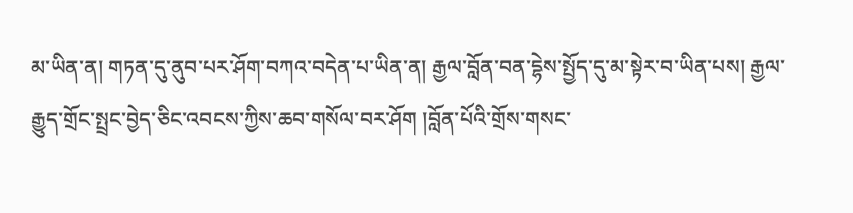མ་ཡིན་ན། གཏན་དུ་ནུབ་པར་ཤོག་བཀའ་བདེན་པ་ཡིན་ན། རྒྱལ་བློན་བན་དྷེས་སྤྱོད་དུ་མ་སྟེར་བ་ཡིན་པས། རྒྱལ་རྒྱུད་གྲོང་སྤྲང་བྱེད་ཅིང་འབངས་ཀྱིས་ཆབ་གསོལ་བར་ཤོག །བློན་པོའི་གྲོས་གསང་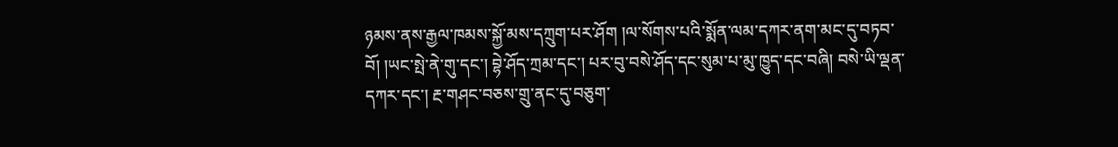ཉམས་ནས་རྒྱལ་ཁམས་སྐྱོ་མས་དཀྲུག་པར་ཤོག །ལ་སོགས་པའི་སྨོན་ལམ་དཀར་ནག་མང་དུ་བཏབ་བོ། །ཡང་སྤེ་ནེ་གུ་དང་། བྷེ་ཤོད་ཀྲམ་དང་། པར་བུ་བསེ་ཤོད་དང་སུམ་པ་མུ་ཁྱུད་དང་བཞི། བསེ་ཡི་ལྡན་དཀར་དང་། རྔ་གཤང་བཅས་གྲུ་ནང་དུ་བཅུག་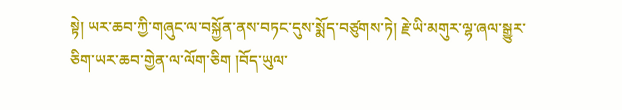སྟེ། ཡར་ཆབ་ཀྱི་གཞུང་ལ་བསྐྱོན་ནས་བཏང་དུས་སྨོད་བཙུགས་ཏེ། རྗེ་ཡི་མགུར་ལྷ་ཞལ་སྒྱུར་ཅིག་ཡར་ཆབ་གྱེན་ལ་ལོག་ཅིག །བོད་ཡུལ་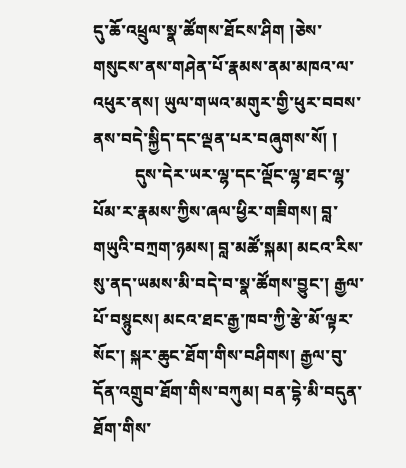དུ་ཆོ་འཕྲུལ་སྣ་ཚོགས་ཐོངས་ཤིག །ཅེས་གསུངས་ནས་གཤེན་པོ་རྣམས་ནམ་མཁའ་ལ་འཕུར་ནས། ཡུལ་གཡའ་མགུར་གྱི་ཕུར་བབས་ནས་བདེ་སྐྱིད་དང་ལྡན་པར་བཞུགས་སོ། །
          དུས་དེར་ཡར་ལྷ་དང་ལྡོང་ལྷ་ཐང་ལྷ་པོམ་ར་རྣམས་ཀྱིས་ཞལ་ཕྱིར་གཟིགས། བླ་གཡུའི་བཀྲག་ཉམས། བླ་མཚོ་སྐམ། མངའ་རིས་སུ་ནད་ཡམས་མི་བདེ་བ་སྣ་ཚོགས་བྱུང་། རྒྱལ་པོ་བསྙུངས། མངའ་ཐང་རྒྱ་ཁབ་ཀྱི་རྩེ་མོ་ལྟར་སོང་། སྐར་ཆུང་ཐོག་གིས་བཤིགས། རྒྱལ་བུ་དོན་འགྲུབ་ཐོག་གིས་བཀུམ། བན་དྷེ་མི་བདུན་ཐོག་གིས་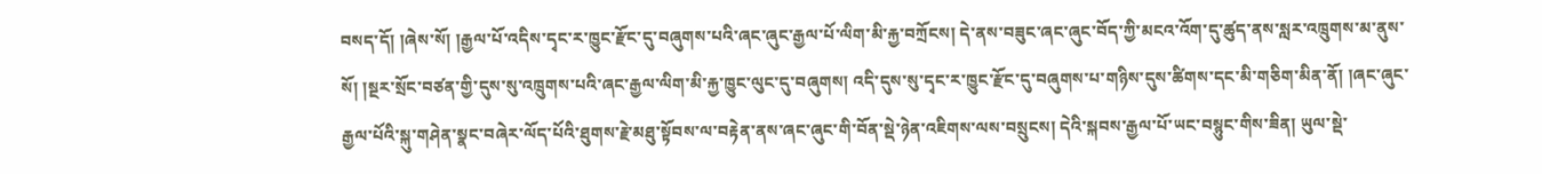བསད་དོ། །ཞེས་སོ། །རྒྱལ་པོ་འདིས་དྭང་ར་ཁྱུང་རྫོང་དུ་བཞུགས་པའི་ཞང་ཞུང་རྒྱལ་པོ་ལིག་མི་རྐྱ་བཀྲོངས། དེ་ནས་བཟུང་ཞང་ཞུང་བོད་ཀྱི་མངའ་འོག་དུ་ཚུད་ནས་སླར་འཁྲུགས་མ་ནུས་སོ། །སྔར་སྲོང་བཙན་གྱི་དུས་སུ་འཁྲུགས་པའི་ཞང་རྒྱལ་ལིག་མི་རྐྱ་ཁྱུང་ལུང་དུ་བཞུགས། འདི་དུས་སུ་དྭང་ར་ཁྱུང་རྫོང་དུ་བཞུགས་པ་གཉིས་དུས་ཚིགས་དང་མི་གཅིག་མིན་ནོ། །ཞང་ཞུང་རྒྱལ་པོའི་སྐུ་གཤེན་སྣང་བཞེར་ལོད་པོའི་ཐུགས་རྗེ་མཐུ་སྟོབས་ལ་བརྟེན་ནས་ཞང་ཞུང་གི་བོན་སྡེ་ཉེན་འཇིགས་ལས་བསྲུངས། དེའི་སྐབས་རྒྱལ་པོ་ཡང་བསྙུང་གིས་ཟིན། ཡུལ་སྡེ་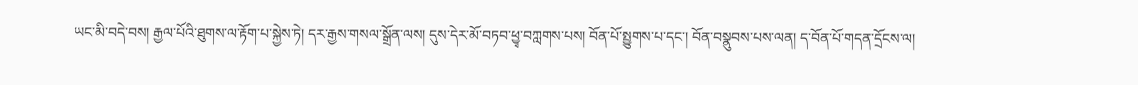ཡང་མི་བདེ་བས། རྒྱལ་པོའི་ཐུགས་ལ་རྟོག་པ་སྐྱེས་ཏེ། དར་རྒྱས་གསལ་སྒྲོན་ལས། དུས་དེར་མོ་བཏབ་ཕྱྭ་བཀླགས་པས། བོན་པོ་སྤྱུགས་པ་དང་། བོན་བསྣུབས་པས་ལན། ད་བོན་པོ་གདན་དྲོངས་ལ།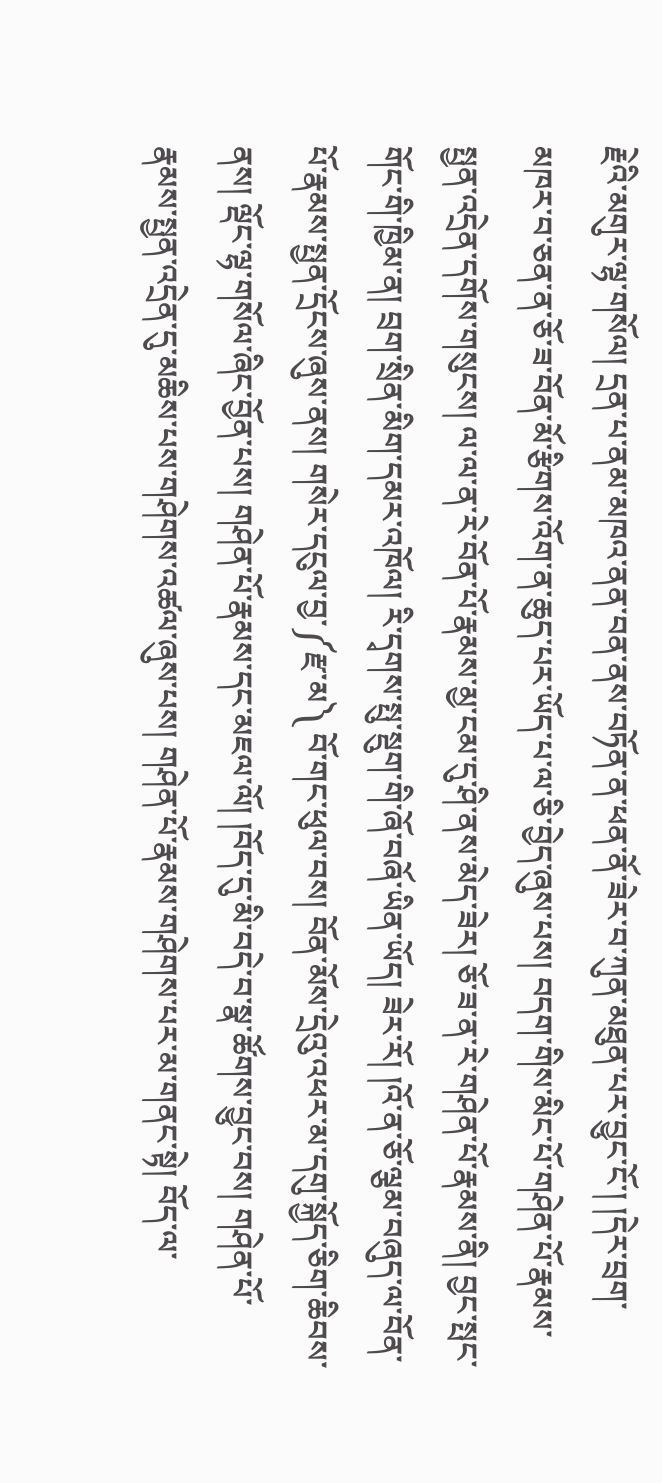རྗེའི་མགུར་ལྷ་གསོལ། དྲན་པ་ནམ་མཁའ་ནན་བན་ནས་བཏོན་ན་ཕན་ནོ་ཟེར་བ་ཀུན་མཐུན་པར་བྱུང་ངོ་། །དེར་བྲག་མཁར་བ་ཅན་ན་ཅོ་ཟ་བོན་མོ་རྩིགས་འོག་ན་ཆུད་པར་ཡོད་པ་ལ་ཅི་བྱེད་ཞུས་པས། བདག་གིས་མིང་པོ་གཤེན་པོ་རྣམས་སྤྱན་འདྲེན་དགོས་གསུངས། ལ་ལ་ན་རེ་བོན་པོ་རྣམས་མྱ་ངམ་དུ་ཤི་ནས་མེད་ཟེར། ཅོ་ཟ་ན་རེ་གཤེན་པོ་རྣམས་ནི། བྱང་སྤང་གོང་གི་ཁྱིམ་ན། བྲག་སྲིན་མིག་དམར་འཁོལ། རི་དྭགས་སྤུ་སྡུག་གི་ཞོ་བཞོ་ཡིན་ཡོད། ཟེར་རོ། །འོ་ན་ཅོ་ལྕམ་བཞུད་ལ་བོན་པོ་རྣམས་སྤྱན་དྲོངས་ཞུས་ནས། གསེར་དངུལ་བྱ་༼རྫ་མ༽ བོ་གང་ཕུལ་བས། བོན་མོས་དྲེའུ་འཕར་མ་དགུ་སྐྱོད་ཅིག་ཆིབས་ནས། ལྡོང་ལྷ་གསོལ་ཞིང་བྱོན་པས། གཤེན་པོ་རྣམས་དང་མཇལ་ལོ། །བོད་དུ་མི་བདེ་བ་སྣ་ཚོགས་བྱུང་བས། གཤེན་པོ་རྣམས་སྤྱན་འདྲེན་དུ་མཆིས་པས་གཤེགས་འཚལ་ཞུས་པས། གཤེན་པོ་རྣམས་གཤེགས་པར་མ་གནང་སྟེ། བོད་ལ་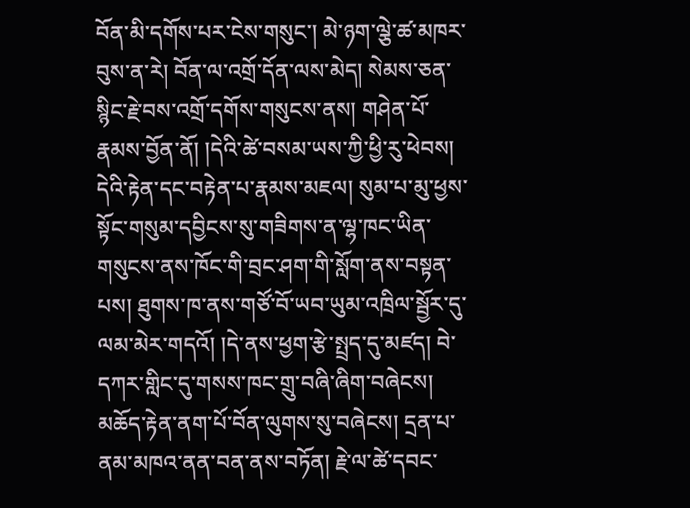བོན་མི་དགོས་པར་ངེས་གསུང་། མེ་ཉག་ལྕེ་ཚ་མཁར་བུས་ན་རེ། བོན་ལ་འགྲོ་དོན་ལས་མེད། སེམས་ཅན་སྙིང་རྗེ་བས་འགྲོ་དགོས་གསུངས་ནས། གཤེན་པོ་རྣམས་བྱོན་ནོ། །དེའི་ཚེ་བསམ་ཡས་ཀྱི་ཕྱི་རུ་ཕེབས། དེའི་རྟེན་དང་བརྟེན་པ་རྣམས་མཇལ། སུམ་པ་མུ་ཕྱས་སྟོང་གསུམ་དབྱིངས་སུ་གཟིགས་ན་ལྷ་ཁང་ཡིན་གསུངས་ནས་ཁོང་གི་བྲང་ཤག་གི་སློག་ནས་བསྟན་པས། ཐུགས་ཁ་ནས་གཙོ་བོ་ཡབ་ཡུམ་འཁྲིལ་སྦྱོར་དུ་ལམ་མེར་གདའོ། །དེ་ནས་ཕྱག་རྩེ་སྤྲད་དུ་མཛད། བེ་དཀར་གླིང་དུ་གསས་ཁང་གྲུ་བཞི་ཞིག་བཞེངས། མཆོད་རྟེན་ནག་པོ་བོན་ལུགས་སུ་བཞེངས། དྲན་པ་ནམ་མཁའ་ནན་བན་ནས་བཏོན། རྗེ་ལ་ཚེ་དབང་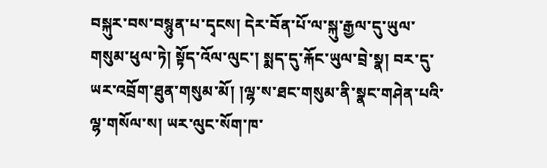བསྐུར་བས་བསྙུན་པ་དྭངས། དེར་བོན་པོ་ལ་སྐུ་རྒྱལ་དུ་ཡུལ་གསུམ་ཕུལ་ཏེ། སྟོད་འོལ་ལུང་། སྨད་དུ་རྐོང་ཡུལ་བྲེ་སྣ། བར་དུ་ཡར་འབྲོག་ཐུན་གསུམ་མོ། །ལྷ་ས་ཐང་གསུམ་ནི་སྣང་གཤེན་པའི་ལྷ་གསོལ་ས། ཡར་ལུང་སོག་ཁ་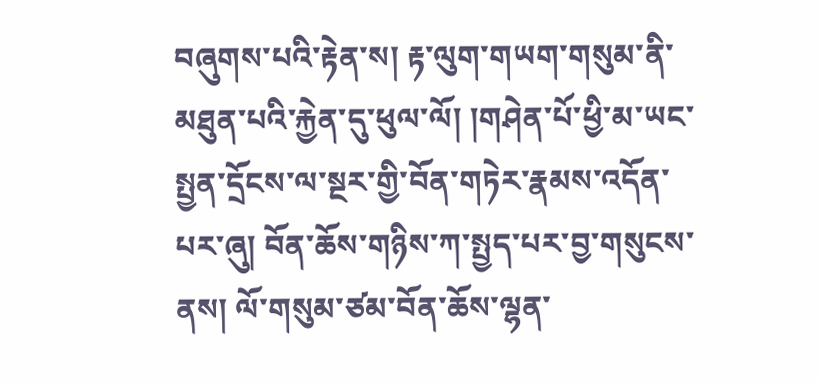བཞུགས་པའི་རྟེན་ས། རྟ་ལུག་གཡག་གསུམ་ནི་མཐུན་པའི་རྐྱེན་དུ་ཕུལ་ལོ། །གཤེན་པོ་ཕྱི་མ་ཡང་སྤྱན་དྲོངས་ལ་སྔར་གྱི་བོན་གཏེར་རྣམས་འདོན་པར་ཞུ། བོན་ཆོས་གཉིས་ཀ་སྤྱད་པར་བྱ་གསུངས་ནས། ལོ་གསུམ་ཙམ་བོན་ཆོས་ལྷན་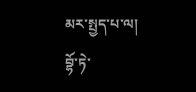མར་སྤྱད་པ་ལ། བྷོ་ཏེ་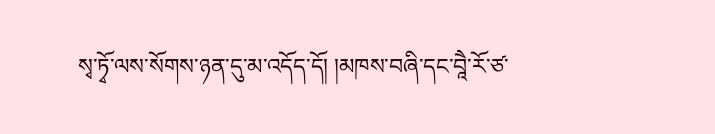སྭ་ཏྭོ་ལས་སོགས་ཉན་དུ་མ་འདོད་དོ། །མཁས་བཞི་དང་བཱཻ་རོ་ཙ་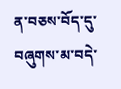ན་བཅས་བོད་དུ་བཞུགས་མ་བདེ་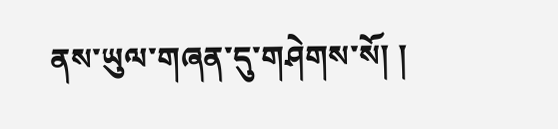ནས་ཡུལ་གཞན་དུ་གཤེགས་སོ། །